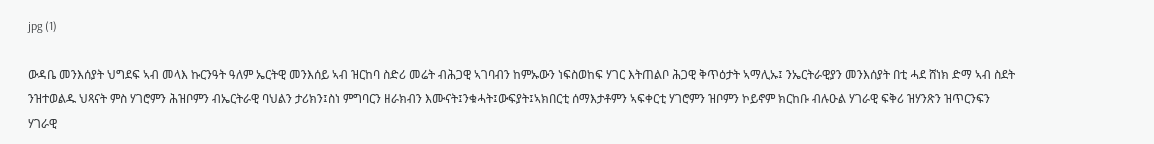jpg (1)

ውዳቤ መንእሰያት ህግደፍ ኣብ መላእ ኩርንዓት ዓለም ኤርትዊ መንእሰይ ኣብ ዝርከባ ስድሪ መሬት ብሕጋዊ ኣገባብን ከምኡውን ነፍስወከፍ ሃገር እትጠልቦ ሕጋዊ ቅጥዕታት ኣማሊኡ፤ ንኤርትራዊያን መንእሰያት በቲ ሓደ ሸነክ ድማ ኣብ ስደት ንዝተወልዱ ህጻናት ምስ ሃገሮምን ሕዝቦምን ብኤርትራዊ ባህልን ታሪክን፤ስነ ምግባርን ዘራክብን እሙናት፤ንቁሓት፤ውፍያት፤ኣክበርቲ ሰማእታቶምን ኣፍቀርቲ ሃገሮምን ዝቦምን ኮይኖም ክርከቡ ብሉዑል ሃገራዊ ፍቅሪ ዝሃንጽን ዝጥርንፍን ሃገራዊ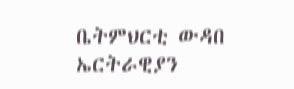ቤትምህርቲ ውዳበ ኤርትራዊያን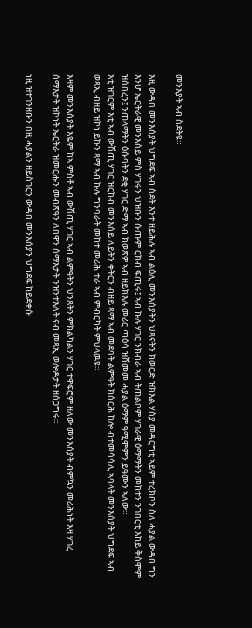መንእያት ኣብ ስደትዩ።

እዚ ውዳበ መንእሰያት ህግደፍ ኣብ ስደት እንተ ዘይሕሉ ኣብ ልዕሊ መንእሰያትን ህጻናትን ክወርድ ዝክእል ሃስያ መዳርግቲ ኣይም ተረክቦን ስለ ሓያል ውዳበ ግን እንሆ ኤርትራዊ መንእሰይ ምስ ሃገሩን ህዝቡን ሱጡም ርክብ ፍጢሩ፤ ኣብ ኩሉ ሃገር ንክብራ ኣብ ትጠልቦም ሃገራዊ ዕማማትን መከተን ንገበርቲ እከይ ቅስሞም ዝሰበረን፤ ንጠላማትን ዕሱባትን ደቂ ሃገር ድማ ኣብ ክወጽዎ ኣብ ዘይክእሉ መሪር ጣዕሳ ዝሸመመ ሓያል ዕማም ዓሚሞምን ይዓሙን ኣለው።
እቲ ዝገርም እቲ ኣብ ውሽጢ ሃገር ዝርከብ መንእሰይ ለይትን ቀትርን ብዘይ ጻማ ኣብ መደባት ልምዓት ክሰርሕ ከሎ ብተመሳሳሊ ኣባላት መንእሰያት ህግደፍ ኣብ ወጻኢ ብዘይ ዝኮነ ይኩን ጻማ ኣብ ኩሉ ግንባራት መከተ መሪሕ ተራ ኣብ ምብርካት ምህላዉዩ።

እዛም መንእሰያት እዬም ከኣ ምስቶ ኣብ ውሽጢ ሃገር ኣብ ልምዓትን ህንጸትን ምክልካልን ሃገር ተዋፍሮም ዘለው መንእሰያት ብምኳን መሪሕነት እዛ ሃገረ ሰማእታት ዝኮነት ኤርትራ ዝመርሑን መብጽዓን ለበዋን ሰማእታት ንዝንተእለት ናብ መጻኢ ወሎዶታት ዘሰጋግሩ።

ነዚ ዝተገንዘቡን በዚ ሓያልን ዘይስገርን ውዳበ መንእሰያን ህግደፍ ከይደቀሱ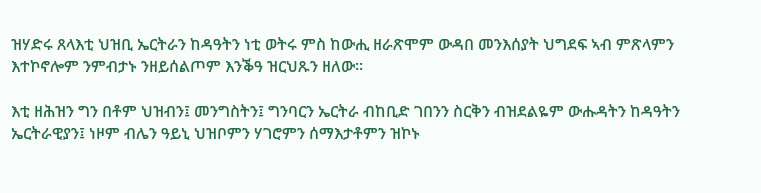ዝሃድሩ ጸላእቲ ህዝቢ ኤርትራን ከዳዓትን ነቲ ወትሩ ምስ ከውሒ ዘራጽሞም ውዳበ መንእሰያት ህግደፍ ኣብ ምጽላምን እተኮኖሎም ንምብታኑ ንዘይሰልጦም እንቕዓ ዝርህጹን ዘለው።

እቲ ዘሕዝን ግን በቶም ህዝብን፤ መንግስትን፤ ግንባርን ኤርትራ ብከቢድ ገበንን ስርቅን ብዝደልዬም ውሑዳትን ከዳዓትን ኤርትራዊያን፤ ነዞም ብሌን ዓይኒ ህዝቦምን ሃገሮምን ሰማእታቶምን ዝኮኑ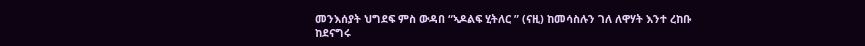መንእሰያት ህግደፍ ምስ ውዳበ “ኣዶልፍ ሂትለር ” (ናዚ) ከመሳስሉን ገለ ለዋሃት እንተ ረከቡ ከደናግሩ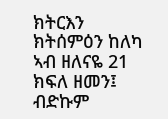ክትርእን ክትሰምዕን ከለካ ኣብ ዘለናዬ 21 ክፍለ ዘመን፤ ብድኩም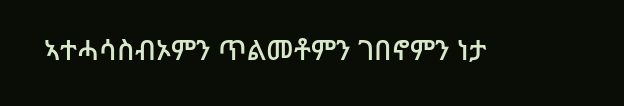ኣተሓሳስብኦምን ጥልመቶምን ገበኖምን ነታ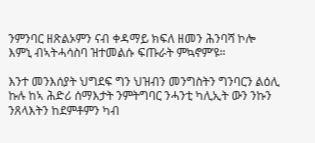ንምንባር ዘጽልኦምን ናብ ቀዳማይ ክፍለ ዘመን ሕንባሻ ኮሎ እምኒ ብኣትሓሳስባ ዝተመልሱ ፍጡራት ምኳኖም’ዩ።

እንተ መንእሰያት ህግደፍ ግን ህዝብን መንግስትን ግንባርን ልዕሊ ኩሉ ከኣ ሕድሪ ሰማእታት ንምትግባር ንሓንቲ ካሊኢት ውን ንኩን ንጸላእትን ከደምቶምን ካብ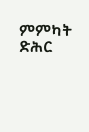ምምካት ድሕር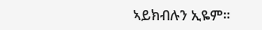ኣይክብሉን ኢዬም።